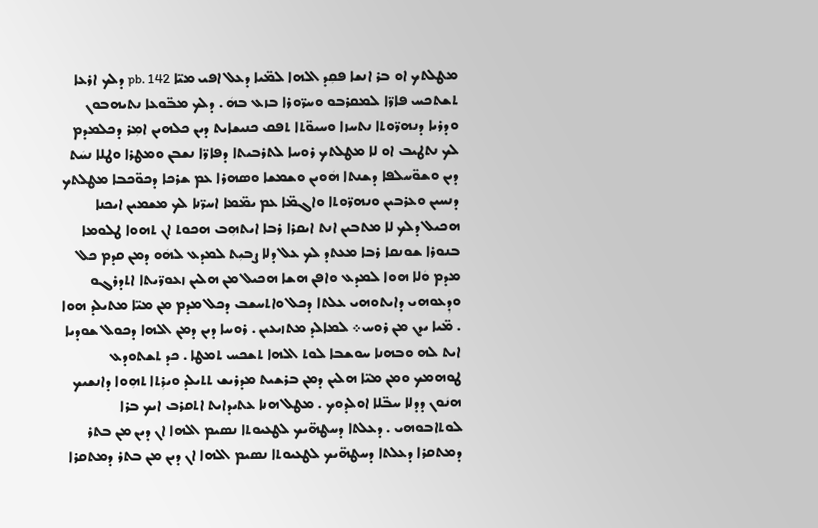ܡܛܠܬܟ ܐܘ ܒܪ ܐܢܫܐ ܦܩܼܕ ܐܠܗܐ ܠܡ̈ܝܐ ܕܥܠ ܐܦܝ ܡܝ̈ܐ pb. 142 ܕܠܟ ܐܪܥܐ ܬܫܬܟܚ ܦܐܪ̈ܐ ܠܡܩܪܒܘ ܘܚܪ̈ܘܪܐ ܒܙܥ ܒܗܿ . ܕܠܟ ܡܒ̈ܘܥܐ ܢܬܝܗܒܘܢ ܘܕܪܝܐ ܕܢܗܪ̈ܘܬܐ ܢܬܚܙܐ ܘܚܝܘ̈ܬܐ ܬܦܩ ܟܢܝܫܐܝܬ ܕܝܢ ܟܠܗܝܢ ܐܡܼܪ ܕܟܠܡܕܡ ܠܟ ܢܬܛܝܒ ܐܘ ܠܐ ܡܛܠܬܟ ܪܘܚܐ ܠܬܪܒܝܬܐ ܕܦܐܪ̈ܐ ܢܫܒܢ ܘܡܛܪܐ ܘܛܠܐ ܢܚܿܬ ܕܝܢ ܘܫܘ̈ܚܠܦܐ ܕܫܢܬܐ ܗܿܘܝܢ ܘܫܡܫܐ ܘܣܗܪܐ ܥܡ ܫܪܟܐ ܕܟܘ̈ܟܒܐ ܡܛܠܬܟ ܕܢܚܝܢ ܘܥܪܒܝܢ ܘܢܗܪ̈ܘܬܐ ܘܐܓܡ̈ܐ ܥܡ ܝܡ̈ܡܐ ܐܚܪ̈ܢܐ ܠܟ ܡܫܡܝܢ ܐܝܟܢܐ ܗܟܝܠ ܕܠܟ ܠܐ ܡܬܒܝܢ ܐܢܬ ܐܝܩܪܐ ܪܒܐ ܐܝܬܗܼܒ ܗܟܘܬ ܐܢ ܬܗܘܐ ܛܠܘܡܐ ܒܢܘܪܐ ܫܘܢܩܐ ܪܒܐ ܡܥܬܕ ܠܟ ܥܠ ܕܠܐ ܨܒܝܼܬ ܠܡܕܥ ܠܗܿܘ ܕܡܢ ܩܕܡ ܟܠ ܡܕܡ ܘܿܠܐ ܗܘܐ ܠܡܕܥ ܘܐܦܢ ܗܫܐ ܗܟܝܠ ܡܢ ܗܠܝܢ ܙܥܘܪ̈ܝܬܐ ܐܬܕܪܓܘ ܘܕܼܥܘܗܝ ܕܐܝܬܘܗܝ ܥܠܬܐ ܕܟܠ ܘܐܬܚܫܒ ܕܟܠ ܡܕܡ ܡܢ ܡܝ̈ܐ ܡܬܝܠܕ ܗܘܐ . ܡ̈ܝܐ ܝܕܢ ܡܢ ܪܘܚ܀ ܠܡܐܠܕ ܡܬܙܝܥܝܢ . ܪܘܚܐ ܕܝܢ ܕܡܢ ܐܠܗܐ ܕܟܘܠ ܫܘܕܝܐ ܐܝܬ ܠܗ ܘܒܗܢܐ ܚܘܫܒܐ ܠܘܬ ܐܠܗܐ ܬܫܟܚ ܬܡܛܐ . ܟܕ ܬܫܬܘܕܥ ܛܘܗܡܟ ܘܡܢ ܡܝ̈ܐ ܗܠܝܢ ܕܡܢ ܒܪܫܝܬ ܡܕܪܝܫ ܬܬܝܠܕ ܘܝܪܼܬܐ ܬܗܼܘܐ ܕܐܢܫܝܟ ܗܢܿܘܢ ܕܕܠܐ ܚܒ̈ܠܐ ܐܘܠܕܘܟ . ܡܛܠ ܗܢܐ ܥܬܝܕܐܝܬ ܐܬܩܪܒ ܐܝܟ ܒܪܐ ܠܘܬܐܒܘܗܝ . ܕܥܠܬܐ ܕܚܛܗ̈ܝܟ ܠܛܥܝܘܬܐ ܢܣܝܡ ܐܠܗܐ ܐܢ ܕܝܢ ܡܢ ܒܬܪ ܕܡܬܩܪܐ ܕܥܠܬܐ ܕܚܛܗ̈ܝܟ ܠܛܥܝܘܬܐ ܢܣܝܡ ܐܠܗܐ ܐܢ ܕܝܢ ܡܢ ܒܬܪ ܕܡܬܩܪܐ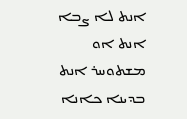ܐܢܬ ܠܐ ܨܒܐ ܐܢܬ ܐܘ ܡܫܬܘܚܪ ܐܢܬ ܒܕܝܢܐ ܟܐܢܐ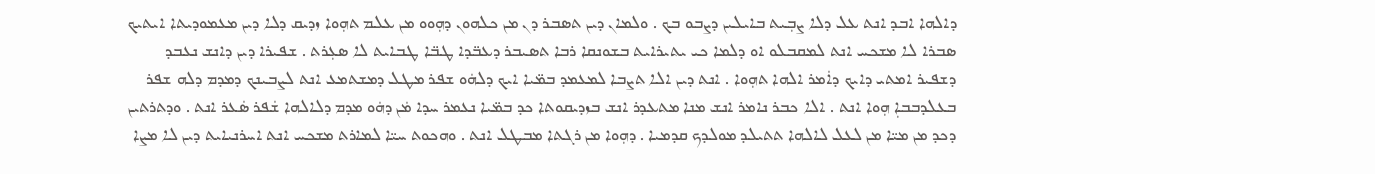ܕܐܠܗܐ ܐܒܕ ܐܢܬ ܥܠ ܕܠܐ ܨܒܼܝܬ ܒܐܝܠܝܢ ܕܨܒܘ ܒܟ . ܘܠܡܐܢ ܕܝܢ ܬܣܒܪ ܕܢ ܡܢ ܟܠܗܘܢ ܕܗܼܘܘ ܡܢ ܥܠܡ ܬܗܼܘܐ ܙܕܝܩ ܕܠܐ ܕܝܢ ܡܥܡܘܕܝܬܐ ܐܝܬܝܟ ܣܒܪܐ ܠܐ ܡܫܟܚ ܐܢܬ ܠܡܩܒܠܘ ܐܘ ܕܠܡܐ ܟܝ ܝܬܝܪܐܝܬ ܒܫܘܢܩܐ ܪܒܐ ܬܣܝܒܪ ܕܥܒ̈ܕܐ ܛܒ̈ܐ ܛܒܐܝܬ ܠܐ ܣܥܼܪܬ . ܫܦܝܪܐ ܕܝܢ ܕܐܢܫ ܢܥܒܕ ܕܫܦܝܪ ܐܡܬܝ ܕܐܝܟ ܕܐܿܡܪ ܐܠܗܐ ܬܗܼܘܐ . ܐܢܬ ܕܝܢ ܐܠܐ ܬܨܒܐ ܠܡܥܡܕ ܒܡ̈ܝܐ ܐܝܟ ܕܠܗܿܘ ܫܦܪ ܡܛܠ ܕܡܫܬܡܥ ܐܢܬ ܠܨܒܝܢܟ ܕܡܕܡ ܕܠܗ ܫܦܪ ܒܥܠܕܒܒܐܼ ܗܼܘܐ ܐܢܬ . ܐܠܐ ܟܒܪ ܢܐܡܪ ܐܢܫ ܡܢܐ ܡܬܥܕܪ ܐܢܫ ܒܙܕܝܩܘܬܐ ܟܕ ܒܡ̈ܝܐ ܢܥܡܪ ܚܕܐ ܡܿܢ ܕܗܿܘ ܡܕܡ ܕܠܐܠܗܐ ܫܿܦܪ ܣܿܥܪ ܐܢܬ . ܘܕܬܪܬܝܢ ܕܟܕ ܡܢ ܡܝ̈ܐ ܡܢ ܠܥܠ ܠܐܠܗܐ ܬܬܝܠܕ ܡܘܠܕܟ ܩܕܡܝܐ . ܕܗܼܘܐ ܡܢ ܪܓܬܐ ܡܒܛܠ ܐܢܬ . ܘܗܟܘܬ ܚܝ̈ܐ ܠܡܐܪܬ ܡܫܟܚ ܐܢܬ ܐܚܪܢܝܐܝܬ ܕܝܢ ܠܐ ܡܨܐ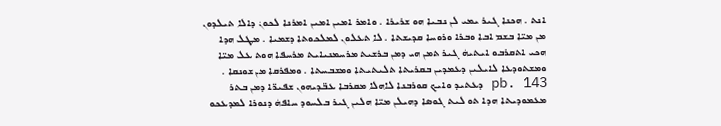ܐܢܬ . ܗܟܢܐ ܓܝܪ ܝܡܝ ܠܢ ܢܒܝܐ ܗܘ ܫܪܝܪܐ . ܘܐܡܪ ܐܡܝܢ ܐܡܝܢ ܐܡܪܢܐ ܠܟܘܢܿ ܕܐܠܐ ܬܝܠܕܘܢ ܡܢ ܡܝ̈ܐ ܒܫܡ ܐܒܐ ܘܒܪܐ ܘܪܘܚܐ ܩܕܝܫܬܐ . ܠܐ ܬܥܠܘܢ ܠܡܠܟܘܬܐ ܕܫܡܝܐ . ܡܛܠ ܗܕܐ ܗܟܝ ܐܬܩܪܒܘ ܐܝܬܝܗܿ ܓܝܪ ܬܡܢ ܗܝ ܕܡܢ ܒܪܫܝܬ ܡܪܚܡܢܝܐܝܬ ܡܪܚܦܐ ܗܘܬ ܥܠ ܡܝ̈ܐ ܘܡܫܬܘܕܥܐ ܠܐܝܠܝܢ ܕܥܡܕܝܢ ܒܩܪܝܬܐ ܬܠܝܬܝܬܐ ܘܡܫܒܚܬܐ . ܘܡܦܪܩܐ ܡܢ ܫܘܢܩܐ . pb. 143 ܕܥܬܝܕ ܘܐܝܟ ܩܘܪܒܢܐ ܠܐܗܠܐ ܡܩܪܒܐ ܥܒ̈ܕܝܗܘܢ ܫܦܝܪ̈ܐ ܕܡܢ ܒܬܪ ܡܥܡܘܕܝܬܐ ܗܕܐ ܬܘ ܠܝܬ ܓܘܣܐ ܕܗܝܠܢ ܡܝ̈ܐ ܗܠܝܢ ܓܝܪ ܒܠܚܘܕ ܚܐܦܗܿ ܕܢܘܪܐ ܠܡܕܥܟܘ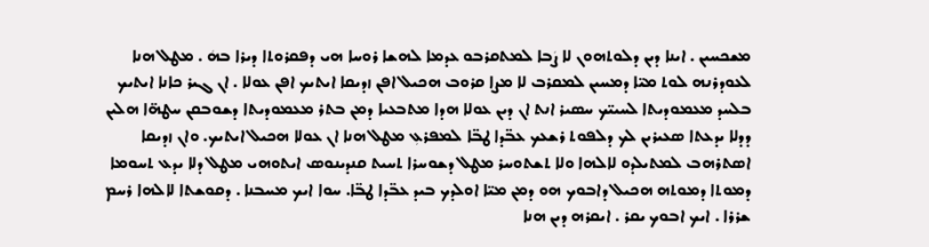ܡܫܟܚܝܢ . ܐܝܢܐ ܕܝܢ ܕܠܘܬܗܘܢ ܠܐ ܨܿܒܐ ܠܡܬܩܪܒܘ ܥܕܡܐ ܠܗܫܐ ܪܘܚܐ ܗܝ ܕܦܩܪܘܬܐ ܕܝܪܐ ܒܗܿ . ܡܛܠ ܗܢܐ ܠܥܘܕܪܢܗ ܠܘܬ ܡܝ̈ܐ ܕܡܚܝܢ ܠܡܩܪܒ ܠܐ ܡܨܐ ܩܪܘܒ ܗܟܝܠ ܐܦܢ ܙܕܝܩܐ ܐܝܬܝܟ ܐܦܢ ܥܘܠܐ . ܐܢ ܓܝܪ ܟܐܢܐ ܐܝܬܝܟ ܒܠܚܕ ܡܥܡܘܕܝܬܐ ܠܚܝܝ̈ܟ ܚܣܝܪ ܐܢܬ ܐܢ ܕܝܢ ܥܘܠܐ ܗܕܐ ܡܬܒܥܝܐ ܕܡܢ ܒܬܪ ܡܥܡܘܕܝܬܐ ܕܫܘܒܩܢ ܚܛܗ̈ܐ ܗܠܝܢ ܕܕܠܐ ܝܕܥܬܐ ܣܥܝܪܝܢ ܠܟ ܕܠܦܘܬ ܪܫܥܟ ܥܒ̈ܕܐ ܛܒ̈ܐ ܠܡܦܪܥܼ ܡܛܠ ܗܢܐ ܐܢ ܥܘܠܐ ܗܟܝܠ ܐܝܬܝܟ. ܘܐܢ ܙܕܝܩܐ ܐܣܬܪܗܒ ܠܡܬܝܠܕܘ ܠܐܠܗܐ ܘܠܐ ܬܫܬܘܚܪ ܡܛܠ ܕܫܘܚܪܐ ܬܚܝܬ ܩܢܕܝܢܘܣ ܐܝܬܘܗܝ ܡܛܠ ܕܠܐ ܝܕܥ ܬܚܘܡܐ ܕܡܘܬܐ ܕܡܘܬܗ ܗܟܝܠ ܕܐܒܘܟ ܗܘ ܕܡܢ ܡܝ̈ܐ ܐܘܠܕܟ ܒܝܕ ܥܒ̈ܕܐ ܛܒ̈ܐ. ܚܘܐ ܐܝܟ ܡܚܒܢܐ . ܕܩܘܫܬܐ ܠܐܠܗܐ ܪܚܡ ܫܪܪܐ . ܐܝܟ ܐܒܘܟ ܝܩܪ . ܐܝܩܪܗ ܕܝܢ ܗܢܐ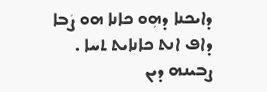ܕܐܝܟܢܐ ܕܗܼܘ ܟܐܢܐ ܗܘ ܨܿܒܐ ܕܐܦ ܐܢܬ ܟܐܢܐܝܬ ܬܚܐ . ܨܒܝܢܗ ܕܝܢ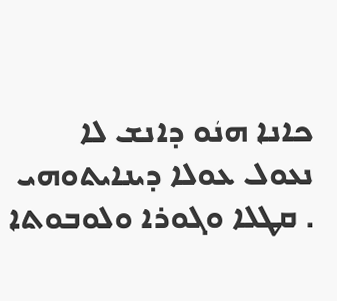ܟܐܢܐ ܗܢܿܘ ܕܐܢܫ ܠܐ ܢܥܘܠ ܥܘܠܐ ܕܝܢܐܝܬܘܗܝ . ܩܛܠܐ ܘܓܘܪܐ ܘܠܘܒܘܬܐ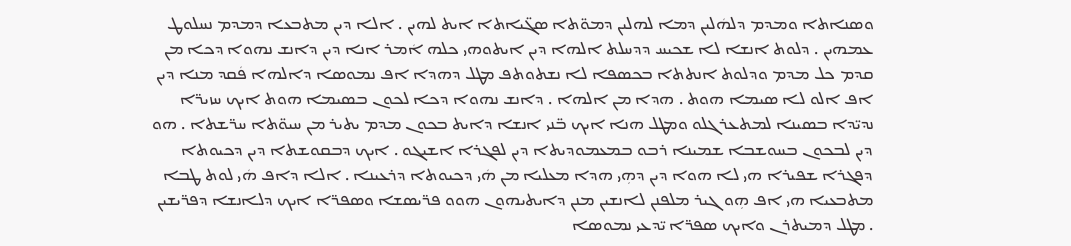ܘܣܢܐܬܐ ܘܡܕܡ ܕܠܗܿܠܝܢ ܕܡܐ ܠܗܠܝܢ ܕܡܘ̈ܬܐ ܣܓ̈ܝܐܬܐ ܐܝܬ ܠܗܝܢ . ܐܠܐ ܕܝܢ ܡܬܒܥܐ ܕܡܕܡ ܢܚܠܘܛ ܥܡܗܝܢ . ܕܠܘܬ ܐܢܫܐ ܠܐ ܫܟܝܚ ܕܕܚܠܬ ܐܠܗܐ ܕܝܢ ܐܝܬܘܗܝ ܟܠܗ ܐܿܡܪ ܐܢܐ ܕܝܢ ܕܐܢܫ ܢܗܘܐ ܕܟܐ ܡܢ ܩܕܡ ܟܠ ܡܕܡ ܘܕܠܘܬ ܐܢܬܬܐ ܒܟܣܦܐ ܠܐ ܢܫܬܘܬܦ ܡܛܠ ܕܗܕܐ ܐܦ ܢܡܘܣܐ ܕܐܠܗܐ ܦܿܩܕ ܡܢܐ ܕܝܢ ܐܦ ܐܠܘ ܠܐ ܣܝܡܐ ܗܘܬ . ܗܕܐ ܡܢ ܐܠܗܐ . ܕܐܢܫ ܢܗܘܐ ܕܟܐ ܠܟܘܢ ܒܣܝܡܐ ܗܘܬ ܐܝܟ ܚܙܝܪ̈ܐ ܢܕܝ̈ܕܐ ܒܣܝܢܐ ܠܡܬܥܪܓܠܘ ܘܡܛܠ ܗܢܐ ܐܝܟ ܒ̈ܢܝ ܐܢܫܐ ܕܐܝܬ ܒܟܘܢ ܡܕܡ ܝܬܝܪ ܡܢ ܚܝܘ̈ܬܐ ܚܪ̈ܫܬܐ . ܗܘ ܕܝܢ ܠܒܟܘܢ ܒܚܘܫܒܐ ܫܡܝܢܐ ܪܒܘ ܒܡܥܡܘܕܝܬܐ ܕܝܢ ܠܦܓܪܐ ܐܫܝܓܘ . ܐܝܟ ܕܒܩܘܫܬܐ ܕܝܢ ܕܟܝܘܬܐ ܕܦܓܪܐ ܫܦܝܪܐ ܗܝ ܠܐ ܗܘܐ ܕܝܢ ܕܗܼܝ ܗܕܐ ܡܥܠܝܐ ܡܢ ܗܿܝ ܕܟܝܘܬܐ ܕܪܥܝܢܐ . ܐܠܐ ܕܐܦ ܗܿܝ ܠܘܬ ܛܒܐ ܡܬܒܥܝܐ ܗܝ ܐܦ ܗܼܘ ܓܝܪ ܡܠܦܢܢ ܠܐܢܫܝܢ ܡܢܢ ܕܐܝܬܝܗܘܢ ܗܘܘ ܦܪ̈ܝܣܫܐ ܘܣܦܪ̈ܐ ܐܝܟ ܕܠܐܢܫܐ ܕܦܪ̈ܝܫܝܢ . ܡܛܠ ܕܡܝܬܪܢ ܘܐܝܟ ܣܦܪ̈ܐ ܝ̈ܕܥܝ ܢܡܘܣܐ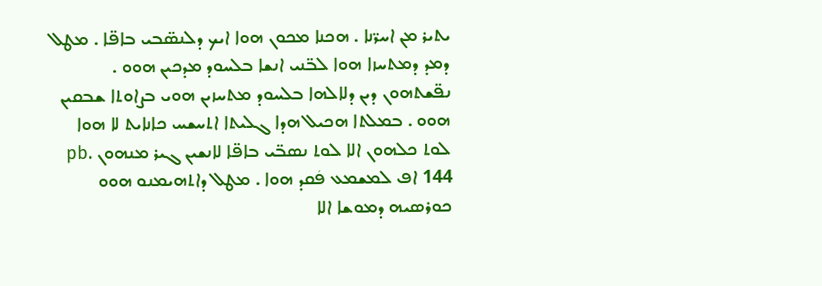ܝܬܝܪ ܡܢ ܐܚܪ̈ܢܐ . ܗܟܢܐ ܡܟܘܢ ܗܘܐ ܐܝܟ ܕܠܢܣ̈ܒܝ ܒܐܦ̈ܐ . ܡܛܠ ܕܡܕ ܕܡܬܚܙܐ ܗܘܐ ܠܒ̈ܢܝ ܐܢܫܐ ܒܠܚܘܕ ܡܕܟܝܢ ܗܘܘ . ܢܦ̈ܫܬܗܘܢ ܕܝܢ ܕܠܐܠܗܐ ܒܠܚܘܕ ܡܬܚܙܝܢ ܗܘܝ ܒܨܐܘܬܐ ܫܒܩܝܢ ܗܘܘ . ܒܡܠܬܐ ܗܟܝܠ ܗܕܐ ܓܠܝܬܐ ܐܬܚܫܚ ܟܐܢܐܝܬ ܠܐ ܗܘܐ ܠܘܬ ܟܠܗܘܢ ܐܠܐ ܠܘܬ ܢܣܒ̈ܝ ܒܐܦ̈ܐ ܠܐܢܫܝܢ ܓܝܪ ܡܢܗܘܢ pb. 144 ܐܦ ܠܡܫܡܥ ܦܿܩܕ ܗܘܐ . ܡܛܠ ܕܐܬܗܝܡܢܘ ܗܘܘ ܟܘܪܣܝܗ ܕܡܘܫܐ ܐܠܐ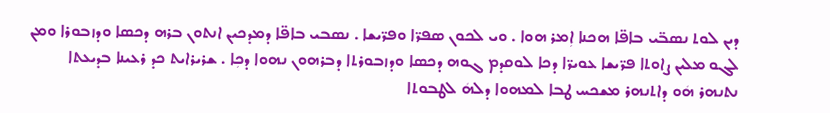ܕܝܢ ܠܘܬ ܢܣܒ̈ܝ ܒܐܦ̈ܐ ܗܟܢܐ ܐܼܡܪ ܗܘܐ . ܘܝ ܠܟܘܢ ܣܦܪ̈ܐ ܘܦܪ̈ܝܫܐ . ܢܣܒܝ ܒܐܦ̈ܐ ܕܡܕܟܝܢ ܐܢܬܘܢ ܒܪܗ ܕܟܣܐ ܘܕܙܒܘܪܐ ܘܡܢ ܠܓܘ ܡܠܝܢ ܨܐܘܬܐ ܦܪ̈ܝܫܐ ܥܘܝܪ̈ܐ ܕܟܐ ܠܘܩܕܡ ܓܘܗ ܕܟܣܐ ܘܕܙܒܘܪܬܐ ܕܒܪܗܘܢ ܢܗܘܐ ܕܟܼܐ . ܫܪܝܪܐܝܬ ܟܕ ܪܥܝܢܐ ܒܕܝܥܬܐ ܢܬܢܗܪ ܗܿܘ ܕܐܬܢܗܪ ܡܫܟܚ ܛܒܐ ܠܡܗܘܐ ܕܠܗܿ ܠܛܒܘܬܐ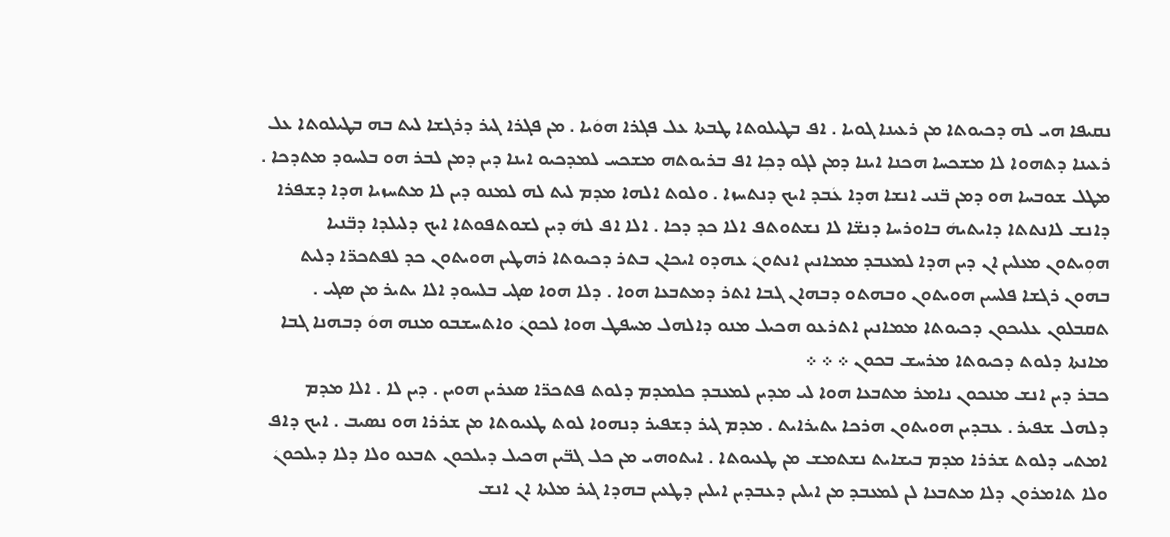ܢܩܝܦܐ ܗܝ ܠܗ ܕܟܝܘܬܐ ܡܢ ܪܥܝܢܐ ܓܘܝܐ . ܐܦ ܒܛܝܠܘܬܐ ܛܒܬܐ ܥܠ ܦܓܪܐ ܗܘܿܝܐ . ܡܢ ܦܓܪܐ ܓܝܪ ܕܪܓܫܐ ܠܝܬ ܒܗ ܒܛܝܠܘܬܐ ܥܠ ܪܥܝܢܐ ܕܬܗܘܐ ܠܐ ܡܫܟܚܐ ܗܟܢܐ ܐܝܢܐ ܕܡܢ ܠܓܘ ܕܟܼܐ ܐܦ ܒܪܝܘܬܗ ܡܫܟܚ ܠܡܕܟܝܘ ܐܝܢܐ ܕܝܢ ܕܡܢ ܠܒܪ ܗܘ ܒܠܚܘܕ ܡܬܕܟܐ . ܡܛܠ ܫܘܒܚܐ ܗܘ ܕܡܢ ܒ̈ܢܝ ܐܢܫܐ ܗܕܐ ܥܿܒܕ ܐܝܟ ܕܢܬܚܙܐ . ܘܠܘܬ ܐܠܗܐ ܡܕܡ ܠܝܬ ܠܗ ܠܡܢܘ ܕܝܢ ܠܐ ܡܬܚܙܝܐ ܗܕܐ ܕܫܦܪܐ ܕܐܢܫ ܠܐܢܬܬܐ ܕܐܝܬܝܗܿ ܒܐܘܪܚܐ ܕܢܫ̈ܐ ܠܐ ܢܫܬܘܬܦ ܐܠܐ ܟܕ ܕܟܐ . ܐܠܐ ܐܦ ܠܗܿ ܕܝܢ ܠܫܘܬܦܘܬܐ ܐܝܟ ܕܠܝܠܕܐ ܕܒ̈ܢܝܐ ܗܘܼܝܬܘܢ ܡܥܠܝܢ ܐܢ ܕܝܢ ܗܕܐ ܠܡܥܒܕ ܡܡܐܢܝܢ ܐܢܬܘܢܿ ܥܗܕܘ ܐܝܟܐܢ ܒܬܪ ܕܟܝܘܬܐ ܪܗܛܝܢ ܗܘܝܬܘܢ ܟܕ ܠܦܬܟܪ̈ܐ ܕܠܝܬ ܒܗܘܢ ܪܓܫܐ ܦܠܚܝܢ ܗܘܝܬܘܢ ܘܒܗܬܘ ܕܒܗܐܢ ܓܒܐ ܐܬܪ ܕܡܬܒܥܐ ܗܘܐ . ܕܠܐ ܗܘܐ ܣܓܝ ܒܠܚܘܕ ܐܠܐ ܝܬܝܪ ܡܢ ܣܓܝ . ܬܩܒܠܘܢ ܥܠܝܟܘܢ ܕܟܝܘܬܐ ܡܡܐܢܝܢ ܐܬܪܥܘ ܗܟܝܠ ܡܢܘ ܕܐܠܗܠ ܡܚܦܛ ܗܘܐ ܠܟܘܢܿ ܘܐܬܚܫܒܘ ܡܢܗ ܗܘܿ ܕܒܗܢܐ ܓܒܐ ܡܐܢܬܐ ܕܠܘܬ ܕܟܝܘܬܐ ܡܪܚܫ ܒܟܘܢ ܀ ܀ ܀
ܟܒܪ ܕܝܢ ܐܢܫ ܡܢܟܘܢ ܢܐܡܪ ܡܬܒܥܐ ܗܘܐ ܠܝ ܡܕܝܢ ܠܡܥܒܕ ܟܠܡܕܡ ܕܠܘܬ ܦܬܟܪ̈ܐ ܣܥܪܝܢ ܗܘܝܢ . ܕܝܢ ܠܐ . ܐܠܐ ܡܕܡ ܕܠܗܠ ܫܦܝܪ . ܥܒܕܝܢ ܗܘܝܬܘܢ ܗܪܟܐ ܝܬܝܪܐܝܬ . ܡܕܡ ܓܝܪ ܕܫܦܝܪ ܕܢܗܘܐ ܠܘܬ ܛܥܝܘܬܐ ܡܢ ܫܪܪܐ ܗܘ ܢܣܝܒ . ܐܝܟ ܕܐܦ ܐܡܬܝ ܕܠܘܬ ܫܪܪܐ ܡܕܡ ܒܝܫܐܝܬ ܢܫܬܡܫ ܡܢ ܛܥܝܘܬܐ . ܐܝܬܘܗܝ ܡܢ ܟܠ ܓܒ̈ܝܢ ܗܟܝܠ ܕܝܠܟܘܢ ܬܒܥܘ ܘܠܐ ܕܠܐ ܕܝܠܟܘܢܿ ܘܠܐ ܬܐܡܪܘܢ ܕܠܐ ܡܬܒܥܐ ܠܢ ܠܡܥܒܕ ܡܢ ܐܝܠܝܢ ܕܥܒܕܝܢ ܐܝܠܝܢ ܕܛܥܝܢ ܒܗܕܐ ܓܝܪ ܡܠܬܐ ܐܢ ܐܢܫ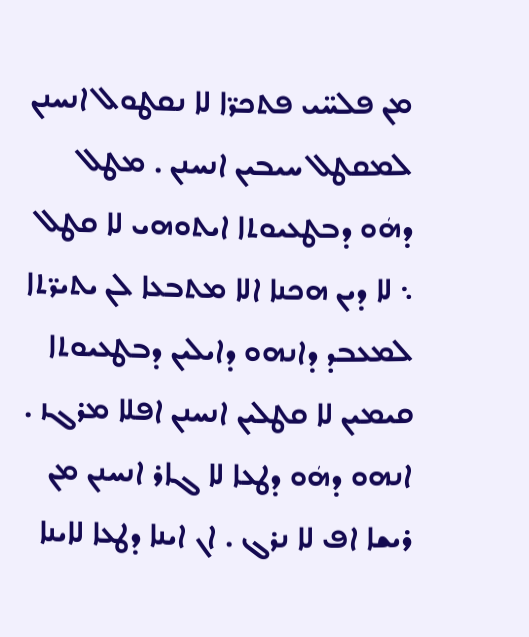ܡܢ ܦܠܚ̈ܝ ܦܬܟܪ̈ܐ ܠܐ ܢܩܛܘܠ ܐܢܚܢܢ ܠܡܩܛܠ ܚܝܒܝܢ ܐܢܚܢܢ . ܡܛܠ ܕܗܿܘ ܕܒܛܥܝܘܬܐ ܐܝܬܘܗܝ ܠܐ ܩܛܠ ܆ ܠܐ ܕܝܢ ܗܟܢܐ ܐܠܐ ܡܬܒܥܐ ܠܢ ܝܬܝܪ̈ܬܐ ܠܡܥܒܕ ܕܐܢܗܘ ܕܐܝܠܝܢ ܕܒܛܥܝܘܬܐ ܩܝܡܝܢ ܠܐ ܩܛܠܝܢ ܐܢܚܢܢ ܐܦܠܐ ܡܪܓܙ . ܐܢܗܘ ܕܗܿܘ ܕܛܥܐ ܠܐ ܓܐܪ ܐܢܚܢܢ ܡܢ ܪܝܫܐ ܐܦ ܠܐ ܢܪܓ . ܐܢ ܐܝܢܐ ܕܛܥܐ ܠܐܝܢܐ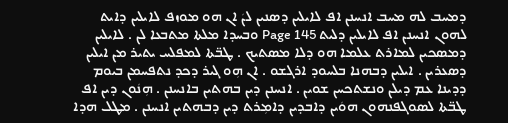ܕܡܚܒ ܠܗ ܡܚܒ ܐܢܚܢܢ ܐܦ ܠܐܝܠܝܢ ܕܣܢܝܢ ܠܢܿ ܐܢ ܗܘ ܡܘܙܦ ܠܐܝܠܝܢ ܕܐܝܬ ܠܗܘܢ ܐܢܚܢܢ ܐܦ ܠܐܝܠܝܢ ܕܠܝܬ Page 145 ܘܒܚܕܐ ܡܠܬܐ ܡܬܒܥܐ ܠܢ . ܠܐܝܠܝܢ ܕܡܣܟܝܢ ܠܡܐܪܬ ܥܠܡܐ ܗܘ ܕܠܐ ܡܣܬܝܟ . ܛܒ̈ܬܐ ܠܡܦܠܚ ܝܬܝܪ ܡܢ ܐܝܠܝܢ ܕܣܥܪܝܢ . ܐܝܠܝܢ ܕܒܗܢܐ ܒܠܚܘܕ ܐܪܓܫܘ . ܐܢ ܗܼܘ ܓܝܪ ܕܟܕ ܢܬܦܚܡܢ ܒܝܘܡ ܕܕܝܢܐ ܥܡ ܕܝܠܢ ܘܢܫܬܟܚܢ ܫܘܝܢ . ܐܢܚܢܢ ܕܝܢ ܒܗܬܝܢ ܒܐܢܚܢܢ . ܗܼܢܿܘܢ ܕܝܢ ܐܦ ܛܒ̈ܬܐ ܠܣܘܓܦܢܗܘܢ ܗܘܿܝܢ ܕܐܒܕܝܢ ܕܐܡܼܪܬ ܕܝܢ ܕܒܗܬܝܢ ܐܢܚܢܢ . ܡܛܠ ܗܕܐ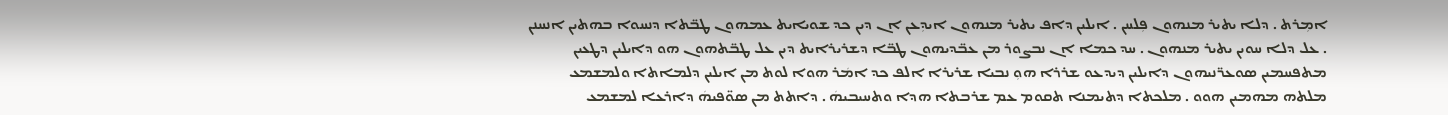ܐܡܼܪܬ . ܕܠܐ ܝܬܝܪ ܡܢܗܘܢ ܦܼܠܚܢ . ܐܝܠܝܢ ܕܐܦ ܝܬܝܪ ܡܢܗܘܢ ܐܝܕܼܥܢ ܐܢ ܕܝܢ ܟܕ ܫܘܝܐܝܬ ܥܡܗܘܢ ܛܒ̈ܬܐ ܕܢܚܘܐ ܒܗܬܝܢ ܐܢܚܢܢ . ܥܠ ܕܠܐ ܚܘܝܢ ܝܬܝܪ ܡܢܗܘܢ . ܚܕ ܟܡܐ ܐܢ ܢܒܨܘܪ ܡܢ ܥܒ̈ܕܝܗܘܢ ܛܒ̈ܐ ܕܫܪܝܪܐܝܬ ܕܝܢ ܥܠ ܛܒ̈ܬܗܘܢ ܗܘ ܕܐܝܠܝܢ ܕܛܥܝܢ ܡܬܦܚܡܝܢ ܣܘܥܪ̈ܢܝܗܘܢ ܕܐܝܠܝܢ ܕܝܕܥܘ ܫܪܪܐ ܗܘܼ ܢܒܝܐ ܫܪܝܪܐ ܐܠܦ ܟܕ ܐܡܿܪ ܗܘܐ ܠܘܬ ܡܢ ܐܝܠܝܢ ܕܠܡܐܬܐ ܘܠܡܫܡܥ ܡܠܬܗ ܡܗܡܝܢ ܗܘܘ . ܡܠܟܬܐ ܕܬܝܡܢܐ ܬܩܘܡ ܥܡ ܫܪܒܬܐ ܗܕܐ ܘܬܚܝܒܝܗܿ . ܕܐܬܬ ܡܢ ܣܘ̈ܦܝܗܿ ܕܐܪܥܐ ܠܡܫܡܥ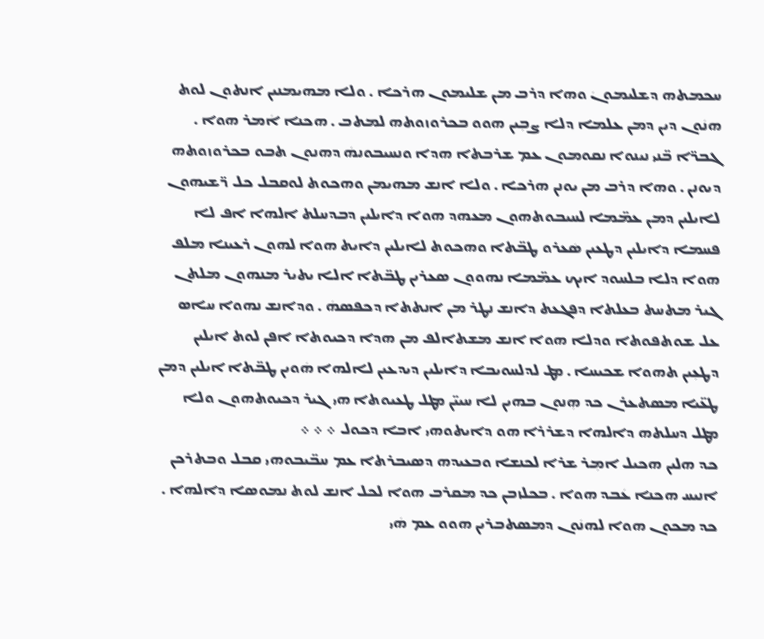ܚܟܡܬܗ ܕܫܠܝܡܘܢܿ ܘܗܐ ܕܪܒ ܡܢ ܫܠܝܡܘܢ ܗܪܟܐ . ܘܠܐ ܡܗܝܡܢܝܢ ܐܢܬܘܢ ܠܘܬ ܗܢܿܘܢ ܕܝܢ ܕܡܢ ܥܠܡܐ ܕܠܐ ܨܒܼܝܢ ܗܘܘ ܒܟܪܘܙܘܬܗ ܠܡܬܒ . ܗܟܢܐ ܐܿܡܪ ܗܘܐ . ܓܒܪ̈ܐ ܒ̈ܢܝ ܢܝܢܘܐ ܢܩܘܡܘܢ ܥܡ ܫܪܒܬܐ ܗܕܐ ܘܢܚܝܒܘܢܗܿ ܕܗܢܘܢ ܬܒܘ ܒܟܪܘܙܘܬܗ ܕܝܘܢܢ . ܘܗܐ ܕܪܒ ܡܢ ܝܘܢܢ ܗܪܟܐ . ܘܠܐ ܐܢܫ ܡܗܝܡܢ ܘܗܟܘܬ ܠܘܩܒܠ ܟܠ ܪ̈ܫܝܗܘܢ ܠܐܝܠܝܢ ܕܡܢ ܥܡ̈ܡܐ ܠܚܝܒܘܬܗܘܢ ܡܥܗܕ ܗܘܐ ܕܐܝܠܝܢ ܕܒܕܚܠܬ ܐܠܗܐ ܐܦ ܠܐ ܦܚܡܐ ܕܐܝܠܝܢ ܕܛܥܝܢ ܣܿܥܪܘ ܛܒ̈ܬܐ ܘܗܟܘܬ ܠܐܝܠܝܢ ܕܐܝܬ ܗܘܐ ܠܗܘܢ ܪܥܝܢܐ ܡܠܦ ܗܘܐ ܕܠܐ ܒܠܚܘܕ ܐܝܟ ܥܡ̈ܡܐ ܢܗܘܘܢ ܣܥܪܝܢ ܛܒ̈ܬܐ ܐܠܐ ܝܬܝܪ ܡܢܗܘܢ ܡܠܬܢ ܓܝܪ ܡܬܚܬ ܒܥܠܬܐ ܕܦܓܥܬ ܕܐܢܫ ܢܛܪ ܡܢ ܐܢܬܬܐ ܕܟܦܣܗܿ . ܘܕܐܢܫ ܢܗܘܐ ܚܐܣ ܥܠ ܫܘܬܦܘܬܐ ܘܕܠܐ ܗܘܐ ܐܢܫ ܡܫܬܐܠܦ ܡܢ ܗܕܐ ܕܟܝܘܬܐ ܐܦܢ ܠܘܬ ܐܝܠܝܢ ܕܛܥܼܝܢ ܬܗܘܐ ܫܟܝܚܐ . ܡܛ ܠܕܠܚܘܝܒܐ ܕܐܝܠܝܢ ܕܝܕܥܝܢ ܠܐܠܗܐ ܗܿܘܝܢ ܛܒ̈ܬܐ ܐܝܠܝܢ ܕܡܢ ܛܥ̈ܝܐ ܡܣܬܥܪܢ ܟܕ ܗܼܢܘܢ ܒܗܝܢ ܠܐ ܚܝܝ̈ܢ ܡܛܠ ܛܥܝܘܬܐ ܗܝ ܓܝܪ ܕܟܝܘܬܗܘܢ ܘܠܐ ܡܛܠ ܕܚܠܬܗ ܕܐܠܗܐ ܕܫܪܪܐ ܗܘ ܕܐܝܬܘܗܝ ܐܒܐ ܕܟܘܠ ܀ ܀ ܀
ܟܕ ܗܠܝܢ ܗܟܝܠ ܐܡܼܪ ܫܪܐ ܠܟܢܫܐ ܘܒܥܝܕܗ ܕܣܝܒܪܬܐ ܥܡ ܚܒ̈ܝܒܘܗܝ ܩܒܠ ܘܒܬܪܟܢ ܐܢܝܚ ܗܟܢܐ ܥܿܒܕ ܗܘܐ . ܒܟܠܙܒܢ ܟܕ ܡܩܪܒ ܗܘܐ ܠܟܠ ܐܢܫ ܠܘܬ ܢܡܘܣܐ ܕܐܠܗܐ . ܟܕ ܡܟܘܢ ܗܘܐ ܠܗܢܿܘܢ ܕܡܣܬܒܪܝܢ ܗܘܘ ܥܡ ܗܿܝ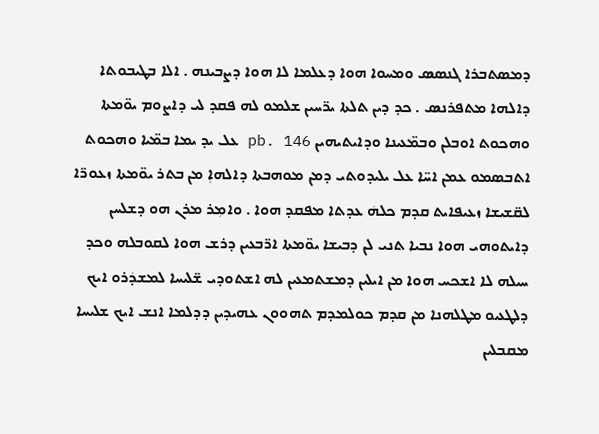ܕܡܣܬܒܪܐ ܓܢܣܣ ܘܡܚܘܐ ܗܘܐ ܕܥܠܡܐ ܠܐ ܗܘܐ ܕܨܒܝܢܗ . ܐܠܐ ܒܛܝܒܘܬܐ ܕܐܠܗܐ ܡܬܦܪܢܣ . ܟܕ ܕܝܢ ܬܠܬܐ ܝܪ̈ܚܝܢ ܫܠܡܘ ܠܗ ܦܩܕ ܠܝ ܕܐܨܘܡ ܝܘ̈ܡܬܐ ܘܗܟܘܬ ܐܘܒܠܢ ܘܒܡ̈ܥܝܢܐ ܘܕܐܝܬܝܗܝܢ pb. 146 ܥܠ ܝܕ ܝܡܐ ܒܡ̈ܝܐ ܘܗܟܘܬ ܐܬܒܣܡܘ ܥܡܢ ܐܚ̈ܐ ܥܠ ܝܠܝܕܘܬܝ ܕܡܢ ܡܘܗܒܬܐ ܕܐܠܗܐܼ ܡܢ ܒܬܪ ܝܘ̈ܡܬܐ ܙܥܘܪ̈ܐ ܠܩ̈ܫܝܫܐ ܙܥܝܦܐܝܬ ܩܕܡ ܟܠܗܿ ܥܕܬܐ ܡܦܩܕ ܗܘܐ . ܘܐܡܼܪ ܡܪܢ ܗܘ ܕܫܠܚܢ ܕܐܝܬܘܗܝ ܗܘܐ ܢܒܝܐ ܬܢܝ ܠܢ ܕܒܝܫܐ ܝܘ̈ܡܬܐ ܐܪ̈ܒܥܝܢ ܕܪܫ ܗܘܐ ܠܩܘܒܠܗ ܘܟܕ ܚܝܠܗ ܠܐ ܐܫܟܚ ܗܘܐ ܡܢ ܐܝܠܝܢ ܕܡܫܬܡܥܝܢ ܠܗ ܐܫܬܘܕܝ ܫ̈ܠܝܚܐ ܠܡܫܕܿܪܘ ܐܝܟ ܕܠܛܥܝܘ ܡܛܠܗܢܐ ܡܢ ܩܕܡ ܟܘܠܡܕܡ ܬܗܘܘܢ ܥܗܝܕܝܢ ܕܕܠܡܐ ܐܢܫ ܐܝܟ ܫܠܝܚܐ ܡܩܒܠܝܢ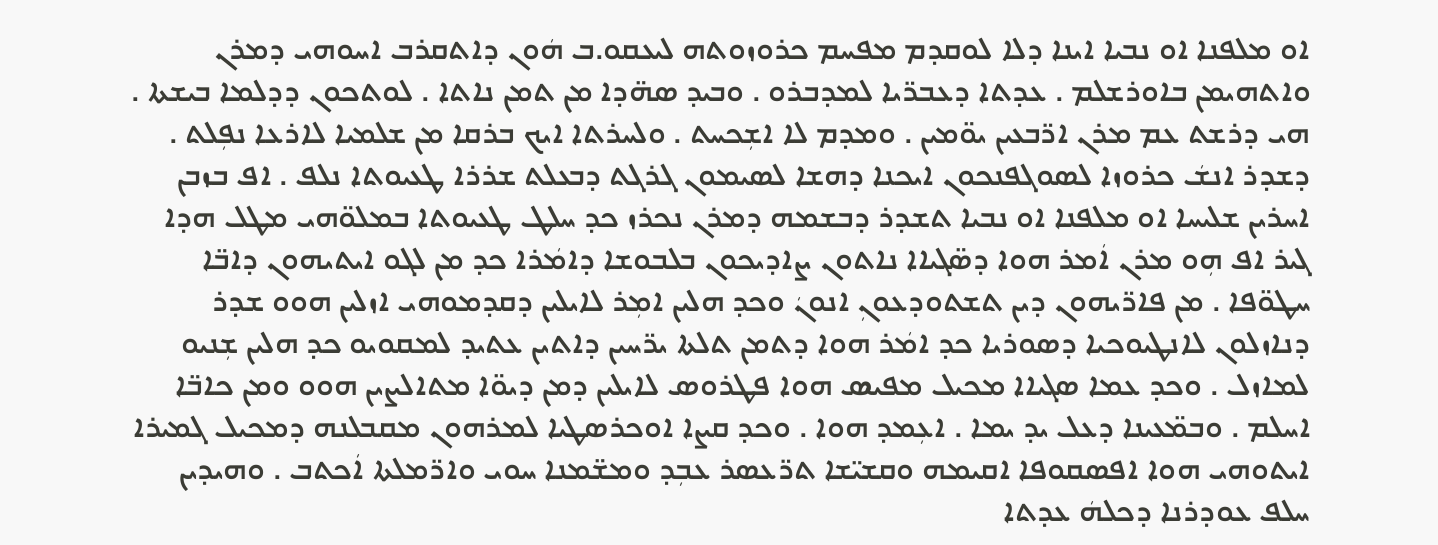ܐܘ ܡܠܦܢܐ ܐܘ ܢܒܝܐ ܐܝܢܐ ܕܠܐ ܠܘܩܕܡ ܡܦܚܡ ܟܪܘܙܘܬܗ ܠܝܥܩܘ.ܒ ܗܿܘܢ ܕܐܬܩܪܒ ܐܚܘܗܝ ܕܡܪܢ ܘܐܬܗܝܡܢ ܒܐܘܪܫܠܡ . ܥܕܬܐ ܕܥܒܪ̈ܝܐ ܠܡܕܒܪܘ . ܘܒܝܕ ܣܗ̈ܕܐ ܡܢ ܬܡܢ ܢܐܬܐ . ܠܘܬܟܘܢ ܕܕܠܡܐ ܒܝܫܬܐ . ܗܝ ܕܪܫܬ ܥܡ ܡܪܢ ܐܪ̈ܒܥܝܢ ܝܘ̈ܡܝܢ . ܘܡܕܡ ܠܐ ܐܫܼܟܚܬ . ܘܠܚܪܬܐ ܐܝܟ ܒܪܩܐ ܡܢ ܫܠܡܝܐ ܠܐܪܥܐ ܢܦܼܠܬ . ܕܫܕܪ ܐܢܫܿ ܟܪܘܙܐ ܠܣܘܓܦܢܟܘܢ ܐܝܟܢܐ ܕܗܫܐ ܠܣܝܡܘܢ ܓܪܓܬ ܕܒܥܠܬ ܫܪܪܐ ܛܥܝܘܬܐ ܢܠܦ . ܐܦ ܒܙܒܢ ܐܚܪܝܢ ܫܠܝܚܐ ܐܘ ܡܠܦܢܐ ܐܘ ܢܒܝܐ ܬܫܕܪ ܕܒܫܡܗ ܕܡܪܢ ܢܟܪܙ ܟܕ ܚܠܛ ܛܥܝܘܬܐ ܒܡܠܘ̈ܗܝ ܡܛܠ ܗܕܐ ܓܝܪ ܐܦ ܗܼܘ ܡܪܢ ܐܿܡܪ ܗܘܐ ܕܣ̈ܓܝܐܐ ܢܐܬܘܢ ܨܐܕܝܟܘܢ ܒܠܒܘܫܐ ܕܐܡܿܪܐ ܟܕ ܡܢ ܠܓܘ ܐܝܬܝܗܘܢ ܕܐܒ̈ܐ ܚܛܘ̈ܦܐ . ܡܢ ܦܐܪ̈ܝܗܘܢ ܕܝܢ ܬܫܬܘܕܥܘܢܼ ܐܢܘܢܿ ܘܟܕ ܗܠܝܢ ܐܡܼܪ ܠܐܝܠܝܢ ܕܩܕܡܘܗܝ ܐܙܠܝܢ ܗܘܘ ܫܕܪ ܕܢܐܙܠܘܢ ܠܐܢܛܝܘܟܝܐ ܕܣܘܪܝܐ ܟܕ ܐܡܿܪ ܗܘܐ ܕܬܡܢ ܬܠܬܐ ܝܪ̈ܚܝܢ ܕܐܬܝܢ ܥܬܝܕ ܠܡܩܘܝܘ ܟܕ ܗܠܝܢ ܫܼܢܝܘ ܠܡܐܙܠ . ܘܟܕ ܥܡܐ ܣܓܝܐܐ ܡܟܝܠ ܡܦܝܣ ܗܘܐ ܦܛܪܘܣ ܠܐܝܠܝܢ ܕܡܢ ܕܝܘ̈ܐ ܡܬܐܠܨܝܢ ܗܘܘ ܘܡܢ ܟܐܒ̈ܐ ܐܚܠܡ . ܘܒܡ̈ܥܝܢܐ ܕܥܠ ܝܕ ܝܡܐ . ܐܥܼܡܕ ܗܘܐ . ܘܟܕ ܩܨܐ ܐܘܟܪܣܛܝܐ ܠܡܪܗܘܢ ܡܩܒܠܢܗ ܕܡܟܝܠ ܓܡܝܪܐ ܐܝܬܘܗܝ ܗܘܐ ܐܦܣܩܘܦܐ ܐܩܝܡܗ ܘܩܫܝ̈ܫܐ ܬܪ̈ܥܣܪ ܥܒܼܕ ܘܡܫ̈ܡܢܐ ܚܘܝ ܘܐܪ̈ܡܠܬܐ ܐܿܟܬܒ . ܘܗܝܕܝܢ ܚܠܦ ܥܘܕܪܢܐ ܕܟܠܗܿ ܥܕܬܐ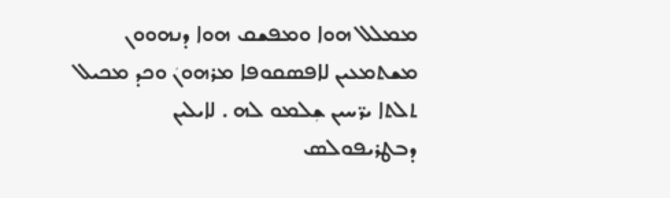ܡܡܠܠ ܗܘܐ ܘܡܦܫܩ ܗܘܐ ܕܢܗܘܘܢ ܡܫܬܡܥܝܢ ܠܐܦܣܩܘܦܐ ܡܪܗܘܢܿ ܘܟܕ ܡܟܝܠ ܬܠܬܐ ܝܪ̈ܚܝܢ ܫܼܠܡܘ ܠܗ . ܠܐܝܠܝܢ ܕܒܛܪܝܦܘܠܣ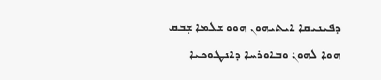ܕܦܝܢܝܩܐ ܐܝܬܝܗܘܢ ܗܘܘ ܫܠܡܐ ܫܼܒܩ ܗܘܐ ܠܗܘܢܿ ܘܒܐܘܪܚܐ ܕܐܢܛܘܟܝܐ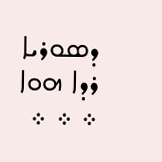ܕܣܘܪܝܐ ܪܕܐ ܗܘܐ ܀ ܀ ܀